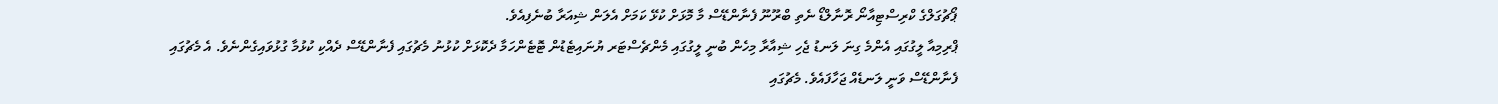ޕޯޗުގަލްގެ ކްރިސްޓިއާނޯ ރޮނާލްޑޯ ނެތި ބްރޫނޫ ފެނާންޑޭސް މާ މޮޅަށް ކުޅޭ ކަމަށް އެލަން ޝިއަރާ ބުނެފިއެވެ.
ޕްރިމިއާ ލީގުގައި އެންމެ ގިނަ ލަނޑު ޖެހި ޝިއާރާ މިހެން ބުނީ ލީގުގައި މެންޗެސްޓަރ ޔުނައިޓެޑުން ޓޮޓެންހަމާ ދެކޮޅަށް ކުޅުނު މެޗުގައި ފެނާންޑޭސް ދެއްކި ކުޅުމާ ގުޅުވައިގެންނެވެ. އެ މެޗުގައި ފެނާންޑޭސް ވަނީ ލަނޑެއް ޖަހާފައެވެ. މެޗުގައި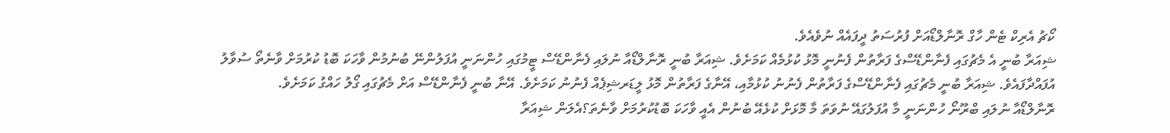ކޯޗު އެރިކް ޓެން ހާގް ރޮނާލްޑޯއަށް ފުރުސަތު ދީފައެއް ނުވެއެވެ.
ޝިއަރާ ބުނީ އެ މެޗުގައި ފެނާންޑޭސްގެ ފަރާތުން ފެނުނީ މޮޅު ކުޅުމެއް ކަމަށެވެ. ޝިއަރާ ބުނީ ރޮނާލްޑޯއާ ނުލައި ފެނާންޑޭސް ޓީމުގައި ހުންނަނީ އުފަލުންނޭ ބުނުމުން ވާހަކަ ބޮޑު ކުރުމަށް ވާނެތޯ ސުވާލު އުފައްދާފައެވެ. ޝިއަރާ ބުނީ މެޗުގައި ފެނާންޑޭސްގެ ފަރާތުން ފެނުނު ކުޅުމާއި، އޭނާގެ ފަރާތުން މޮޅު ލީޑަރޝިޕެއް ފެނުނު ކަމަށެވެ. އޭނާ ބުނީ ފެނާންޑޭސް އަށް މެޗުގައި ގޯލު ހައްގު ކަމަށެވެ.
ރޮނާލްޑޯއާ ނުލައި ބްރޫނޯ ހުންނަނީ މާ އުފަލުގައޭ ނުވަތަ މާ މޮޅަށް ކުޅެއޭ ބުނުން އެއީ ވާހަކަ ބޮޑުކުރުމަށް ވާނެތަ؟އެލަން ޝިއަރާ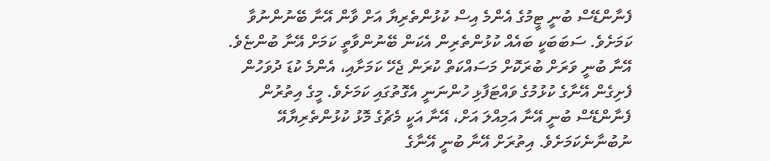ފެނާންޑޭސް ބުނީ ޓީމުގެ އެންމެ އިސް ކުޅުންތެރިޔާ އަށް ވާން އޭނާ ބޭނުންނުވާ ކަމަށެވެ. ސަބަބަކީ ބައެއް ކުޅުންތެރިން އެކަން ބޭނުންވާތީ ކަމަށް އޭނާ ބުންޏެވެ. އޭނާ ބުނީ ވަރަށް ބުރަކޮށް މަސައްކަތް ކުރަން ޖެހޭ ކަމަށާއި، އެންމެ ކުޑަ ދުވަހުން ފެށިގެން އޭނާގެ ކުޅުމުގެ ވައްޓަފާޅި ހުންނަނީ އެގޮތުގައި ކަމަށެވެ. މީގެ އިތުރުން ފެނާންޑޭސް ބުނީ އޭނާ އަމިއްލަ އަށް، އޭނާ އަކީ މެޗުގެ މޮޅު ކުޅުންތެރިޔާއޭ ނުބުނާނެކަމަށެވެ. އިތުރަށް އޭނާ ބުނީ އޭނާގެ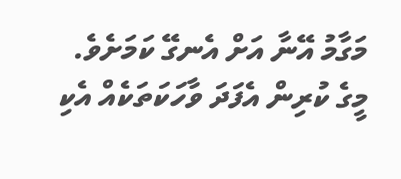މަގާމު އޭނާ އަށް އެނގޭ ކަމަށެވެ.
މީގެ ކުރިން އެފަދަ ވާހަކަތަކެއް އެކި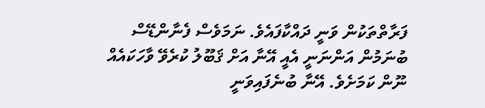ފަރާތްތަކުން ވަނީ ދައްކާފައެވެ. ނަމަވެސް ފެނާންޑޭސް ބުނަމުން އަންނަނީ އެއީ އޭނާ އަށް ޤަބޫލު ކުރެވޭ ވާހަކައެއް ނޫން ކަމަށެވެ. އޭނާ ބުނެފައިވަނީ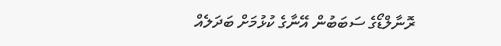ރޮނާލްޑޯގެ ސަބަބުން އޭނާގެ ކުޅުމަށް ބަދަލެއް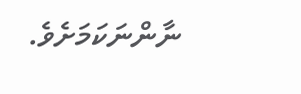ނާންނަކަމަށެވެ.